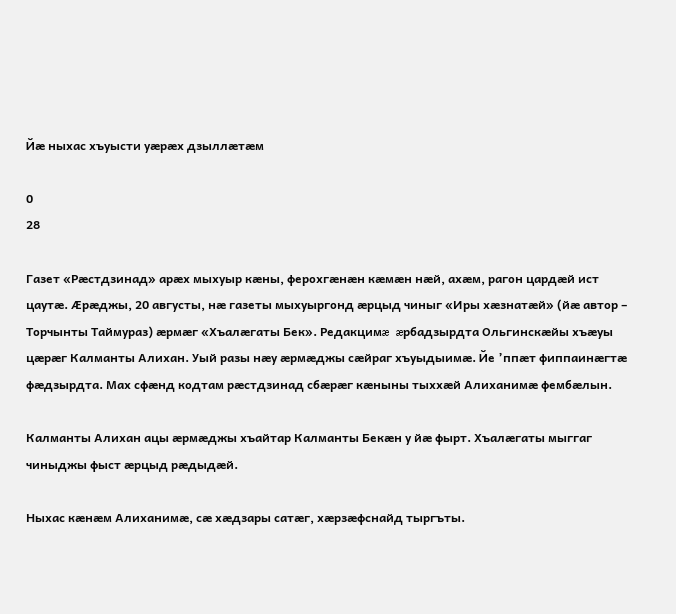Йæ ныхас хъуысти уæрæх дзыллæтæм

0
28

Газет «Рæстдзинад» арæх мыхуыр кæны, ферохгæнæн кæмæн нæй, ахæм, рагон цардæй ист цаутæ. Æрæджы, 20 августы, нæ газеты мыхуыргонд æрцыд чиныг «Иры хæзнатæй» (йæ автор – Торчынты Таймураз) æрмæг «Хъалæгаты Бек». Редакцимæ æрбадзырдта Ольгинскæйы хъæуы цæрæг Калманты Алихан. Уый разы нæу æрмæджы сæйраг хъуыдыимæ. Йе ’ппæт фиппаинæгтæ фæдзырдта. Мах сфæнд кодтам рæстдзинад сбæрæг кæныны тыххæй Алиханимæ фембæлын.

Калманты Алихан ацы æрмæджы хъайтар Калманты Бекæн у йæ фырт. Хъалæгаты мыггаг чиныджы фыст æрцыд рæдыдæй.

Ныхас кæнæм Алиханимæ, сæ хæдзары сатæг, хæрзæфснайд тыргъты.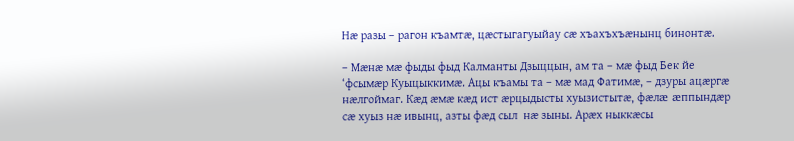Нæ разы – рагон къамтæ, цæстыгагуыйау сæ хъахъхъæнынц бинонтæ.

– Мæнæ мæ фыды фыд Калманты Дзыццын, ам та – мæ фыд Бек йе ‘фсымæр Куыцыккимæ. Ацы къамы та – мæ мад Фатимæ, – дзуры ацæргæ нæлгоймаг. Кæд æмæ кæд ист æрцыдысты хуызистытæ, фæлæ æппындæр сæ хуыз нæ ивынц, азты фæд сыл  нæ зыны. Арæх ныккæсы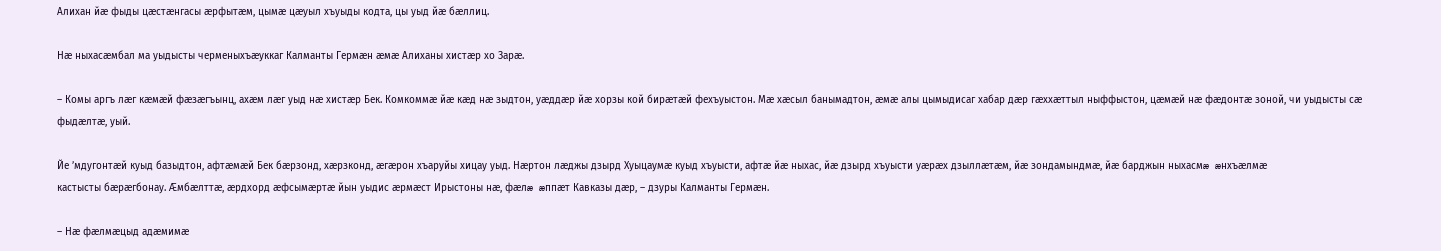Алихан йæ фыды цæстæнгасы æрфытæм, цымæ цæуыл хъуыды кодта, цы уыд йæ бæллиц.

Нæ ныхасæмбал ма уыдысты черменыхъæуккаг Калманты Гермæн æмæ Алиханы хистæр хо Зарæ.

– Комы аргъ лæг кæмæй фæзæгъынц, ахæм лæг уыд нæ хистæр Бек. Комкоммæ йæ кæд нæ зыдтон, уæддæр йæ хорзы кой бирæтæй фехъуыстон. Мæ хæсыл банымадтон, æмæ алы цымыдисаг хабар дæр гæххæттыл ныффыстон, цæмæй нæ фæдонтæ зоной, чи уыдысты сæ фыдæлтæ, уый.

Йе ’мдугонтæй куыд базыдтон, афтæмæй Бек бæрзонд, хæрзконд, æгæрон хъаруйы хицау уыд. Нæртон лæджы дзырд Хуыцаумæ куыд хъуысти, афтæ йæ ныхас, йæ дзырд хъуысти уæрæх дзыллæтæм, йæ зондамындмæ, йæ барджын ныхасмæ æнхъæлмæ
кастысты бæрæгбонау. Æмбæлттæ, æрдхорд æфсымæртæ йын уыдис æрмæст Ирыстоны нæ, фæлæ æппæт Кавказы дæр, – дзуры Калманты Гермæн.

– Нæ фæлмæцыд адæмимæ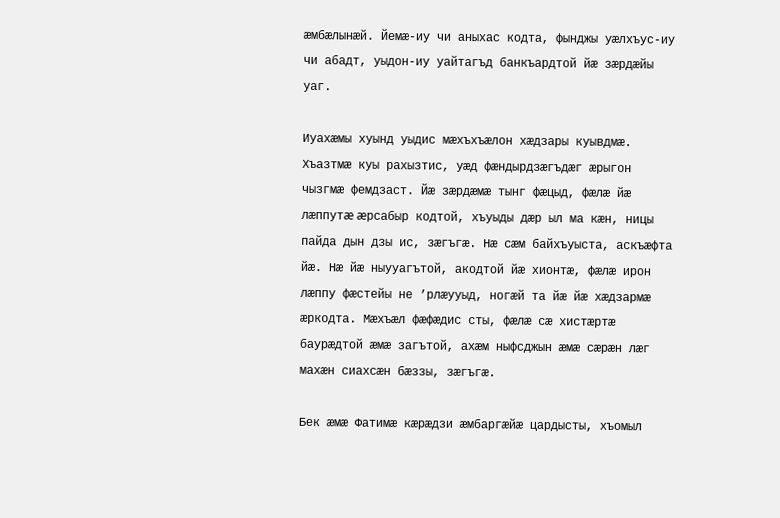æмбæлынæй. Йемæ-иу чи аныхас кодта, фынджы уæлхъус-иу чи абадт, уыдон-иу уайтагъд банкъардтой йæ зæрдæйы уаг.

Иуахæмы хуынд уыдис мæхъхъæлон хæдзары куывдмæ. Хъазтмæ куы рахызтис, уæд фæндырдзæгъдæг æрыгон чызгмæ фемдзаст. Йæ зæрдæмæ тынг фæцыд, фæлæ йæ лæппутæ æрсабыр кодтой, хъуыды дæр ыл ма кæн, ницы пайда дын дзы ис, зæгъгæ. Нæ сæм байхъуыста, аскъæфта йæ. Нæ йæ ныууагътой, акодтой йæ хионтæ, фæлæ ирон лæппу фæстейы не ’рлæууыд, ногæй та йæ йæ хæдзармæ æркодта. Мæхъæл фæфæдис сты, фæлæ сæ хистæртæ баурæдтой æмæ загътой, ахæм ныфсджын æмæ сæрæн лæг махæн сиахсæн бæззы, зæгъгæ.

Бек æмæ Фатимæ кæрæдзи æмбаргæйæ цардысты, хъомыл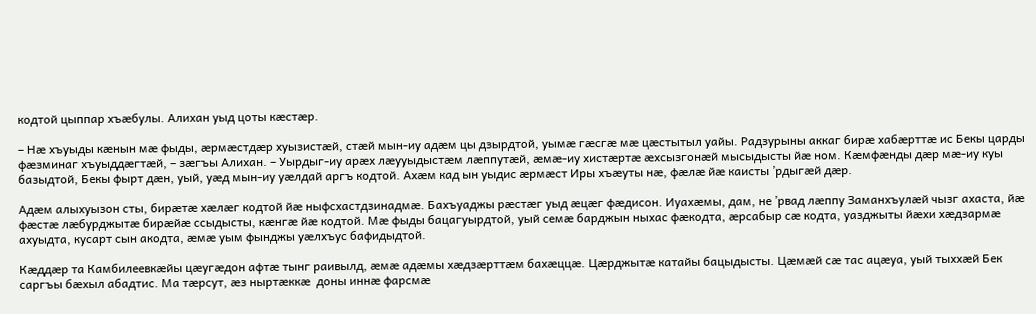кодтой цыппар хъæбулы. Алихан уыд цоты кæстæр.

– Нæ хъуыды кæнын мæ фыды, æрмæстдæр хуызистæй, стæй мын-иу адæм цы дзырдтой, уымæ гæсгæ мæ цæстытыл уайы. Радзурыны аккаг бирæ хабæрттæ ис Бекы царды фæзминаг хъуыддæгтæй, – зæгъы Алихан. – Уырдыг-иу арæх лæууыдыстæм лæппутæй, æмæ-иу хистæртæ æхсызгонæй мысыдысты йæ ном. Кæмфæнды дæр мæ-иу куы базыдтой, Бекы фырт дæн, уый, уæд мын-иу уæлдай аргъ кодтой. Ахæм кад ын уыдис æрмæст Иры хъæуты нæ, фæлæ йæ каисты ’рдыгæй дæр.

Адæм алыхуызон сты, бирæтæ хæлæг кодтой йæ ныфсхастдзинадмæ. Бахъуаджы рæстæг уыд æцæг фæдисон. Иуахæмы, дам, не ’рвад лæппу Заманхъулæй чызг ахаста, йæ фæстæ лæбурджытæ бирæйæ ссыдысты, кæнгæ йæ кодтой. Мæ фыды бацагуырдтой, уый семæ барджын ныхас фæкодта, æрсабыр сæ кодта, уазджыты йæхи хæдзармæ ахуыдта, кусарт сын акодта, æмæ уым фынджы уæлхъус бафидыдтой.

Кæддæр та Камбилеевкæйы цæугæдон афтæ тынг раивылд, æмæ адæмы хæдзæрттæм бахæццæ. Цæрджытæ катайы бацыдысты. Цæмæй сæ тас ацæуа, уый тыххæй Бек саргъы бæхыл абадтис. Ма тæрсут, æз ныртæккæ  доны иннæ фарсмæ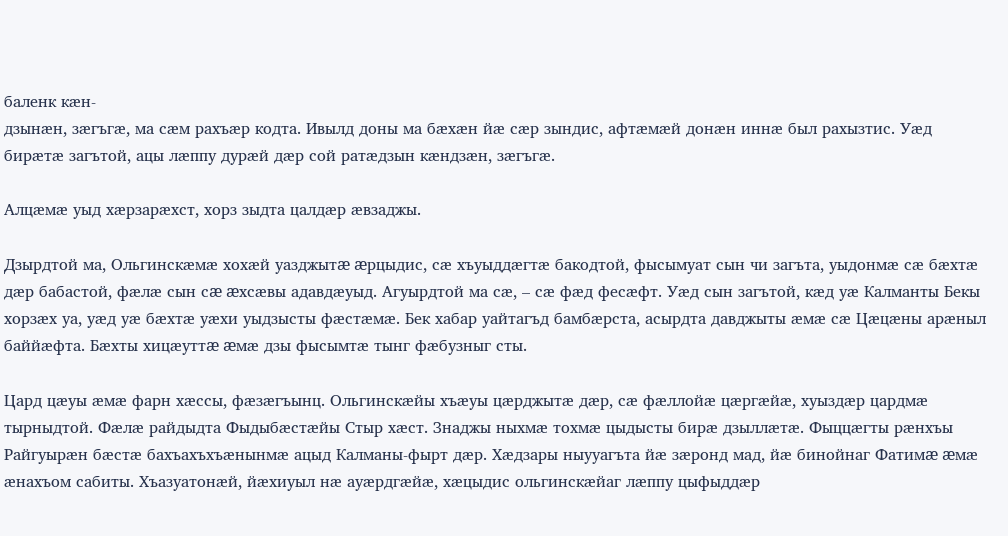баленк кæн-
дзынæн, зæгъгæ, ма сæм рахъæр кодта. Ивылд доны ма бæхæн йæ сæр зындис, афтæмæй донæн иннæ был рахызтис. Уæд бирæтæ загътой, ацы лæппу дурæй дæр сой ратæдзын кæндзæн, зæгъгæ.

Алцæмæ уыд хæрзарæхст, хорз зыдта цалдæр æвзаджы.

Дзырдтой ма, Ольгинскæмæ хохæй уазджытæ æрцыдис, сæ хъуыддæгтæ бакодтой, фысымуат сын чи загъта, уыдонмæ сæ бæхтæ дæр бабастой, фæлæ сын сæ æхсæвы адавдæуыд. Агуырдтой ма сæ, – сæ фæд фесæфт. Уæд сын загътой, кæд уæ Калманты Бекы хорзæх уа, уæд уæ бæхтæ уæхи уыдзысты фæстæмæ. Бек хабар уайтагъд бамбæрста, асырдта давджыты æмæ сæ Цæцæны арæныл баййæфта. Бæхты хицæуттæ æмæ дзы фысымтæ тынг фæбузныг сты.

Цард цæуы æмæ фарн хæссы, фæзæгъынц. Ольгинскæйы хъæуы цæрджытæ дæр, сæ фæллойæ цæргæйæ, хуыздæр цардмæ тырныдтой. Фæлæ райдыдта Фыдыбæстæйы Стыр хæст. Знаджы ныхмæ тохмæ цыдысты бирæ дзыллæтæ. Фыццæгты рæнхъы Райгуырæн бæстæ бахъахъхъæнынмæ ацыд Калманы-фырт дæр. Хæдзары ныууагъта йæ зæронд мад, йæ бинойнаг Фатимæ æмæ æнахъом сабиты. Хъазуатонæй, йæхиуыл нæ ауæрдгæйæ, хæцыдис ольгинскæйаг лæппу цыфыддæр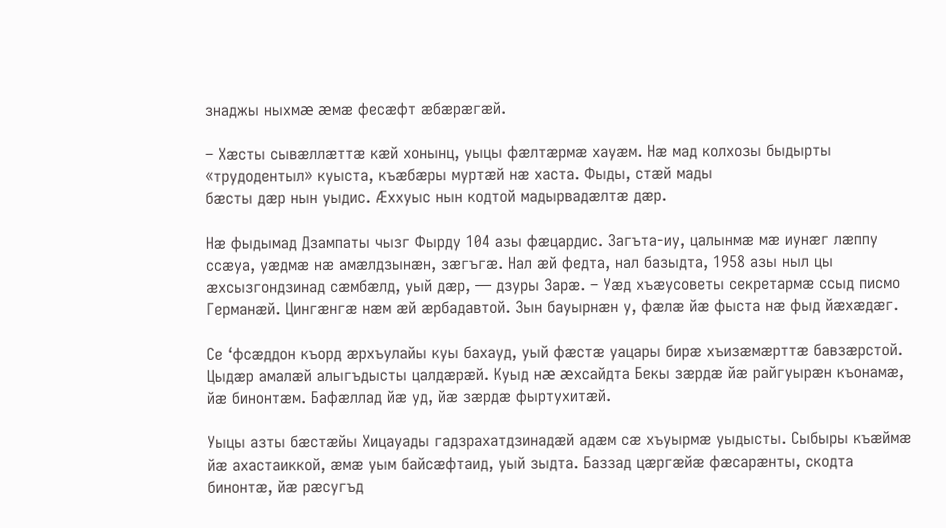знаджы ныхмæ æмæ фесæфт æбæрæгæй.

– Хæсты сывæллæттæ кæй хонынц, уыцы фæлтæрмæ хауæм. Нæ мад колхозы быдырты «трудодентыл» куыста, къæбæры муртæй нæ хаста. Фыды, стæй мады
бæсты дæр нын уыдис. Æххуыс нын кодтой мадырвадæлтæ дæр.

Нæ фыдымад Дзампаты чызг Фырду 104 азы фæцардис. Загъта-иу, цалынмæ мæ иунæг лæппу ссæуа, уæдмæ нæ амæлдзынæн, зæгъгæ. Нал æй федта, нал базыдта, 1958 азы ныл цы æхсызгондзинад сæмбæлд, уый дæр, — дзуры Зарæ. – Уæд хъæусоветы секретармæ ссыд писмо Германæй. Цингæнгæ нæм æй æрбадавтой. Зын бауырнæн у, фæлæ йæ фыста нæ фыд йæхæдæг.

Се ‘фсæддон къорд æрхъулайы куы бахауд, уый фæстæ уацары бирæ хъизæмæрттæ бавзæрстой. Цыдæр амалæй алыгъдысты цалдæрæй. Куыд нæ æхсайдта Бекы зæрдæ йæ райгуырæн къонамæ, йæ бинонтæм. Бафæллад йæ уд, йæ зæрдæ фыртухитæй.

Уыцы азты бæстæйы Хицауады гадзрахатдзинадæй адæм сæ хъуырмæ уыдысты. Сыбыры къæймæ йæ ахастаиккой, æмæ уым байсæфтаид, уый зыдта. Баззад цæргæйæ фæсарæнты, скодта бинонтæ, йæ рæсугъд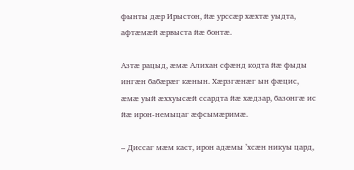фынты дæр Ирыстон, йæ урссæр хæхтæ уыдта, афтæмæй æрвыста йæ бонтæ.

Азтæ рацыд, æмæ Алихан сфæнд кодта йæ фыды ингæн бабæрæг кæнын. Хæрзгæнæг ын фæцис, æмæ уый æххуысæй ссардта йæ хæдзар, базонгæ ис йæ ирон-немыцаг æфсымæримæ.

– Диссаг мæм каст, ирон адæмы ’хсæн никуы цард,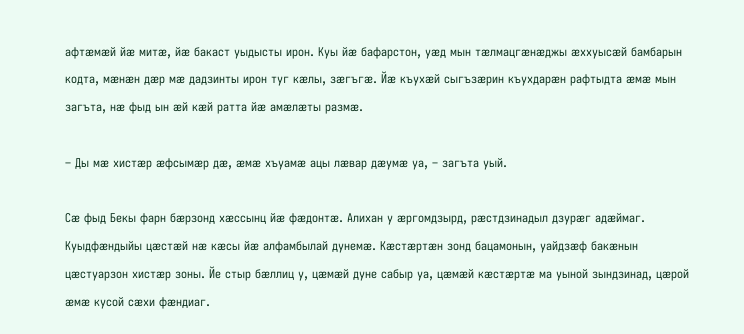афтæмæй йæ митæ, йæ бакаст уыдысты ирон. Куы йæ бафарстон, уæд мын тæлмацгæнæджы æххуысæй бамбарын кодта, мæнæн дæр мæ дадзинты ирон туг кæлы, зæгъгæ. Йæ къухæй сыгъзæрин къухдарæн рафтыдта æмæ мын загъта, нæ фыд ын æй кæй ратта йæ амæлæты размæ.

– Ды мæ хистæр æфсымæр дæ, æмæ хъуамæ ацы лæвар дæумæ уа, – загъта уый.

Сæ фыд Бекы фарн бæрзонд хæссынц йæ фæдонтæ. Алихан у æргомдзырд, рæстдзинадыл дзурæг адæймаг. Куыдфæндыйы цæстæй нæ кæсы йæ алфамбылай дунемæ. Кæстæртæн зонд бацамонын, уайдзæф бакæнын
цæстуарзон хистæр зоны. Йе стыр бæллиц у, цæмæй дуне сабыр уа, цæмæй кæстæртæ ма уыной зындзинад, цæрой æмæ кусой сæхи фæндиаг.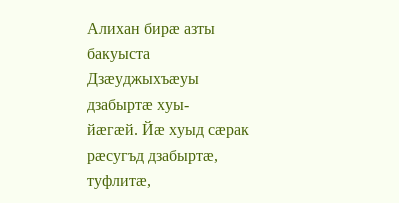Алихан бирæ азты бакуыста Дзæуджыхъæуы дзабыртæ хуы-
йæгæй. Йæ хуыд сæрак рæсугъд дзабыртæ, туфлитæ,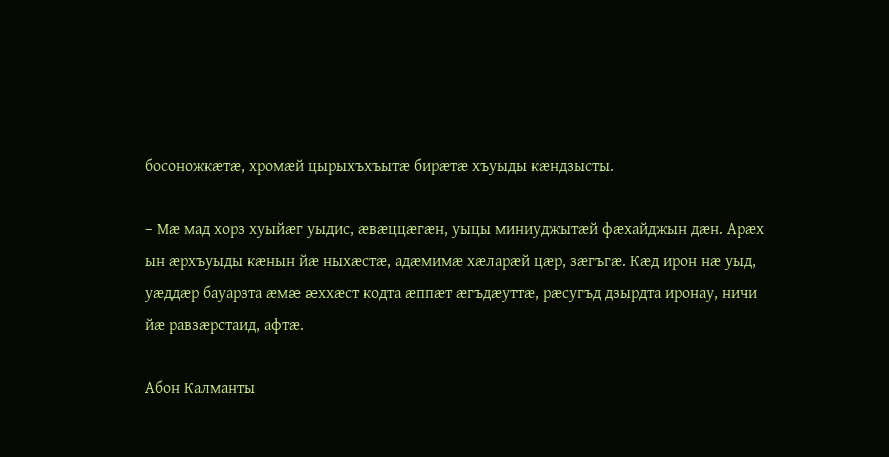босоножкæтæ, хромæй цырыхъхъытæ бирæтæ хъуыды кæндзысты.

– Мæ мад хорз хуыйæг уыдис, æвæццæгæн, уыцы миниуджытæй фæхайджын дæн. Арæх ын æрхъуыды кæнын йæ ныхæстæ, адæмимæ хæларæй цæр, зæгъгæ. Кæд ирон нæ уыд, уæддæр бауарзта æмæ æххæст кодта æппæт æгъдæуттæ, рæсугъд дзырдта иронау, ничи йæ равзæрстаид, афтæ.

Абон Калманты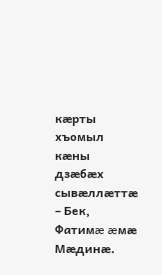кæрты хъомыл кæны дзæбæх сывæллæттæ – Бек, Фатимæ æмæ Мæдинæ.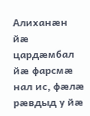Алиханæн йæ цардæмбал йæ фарсмæ нал ис, фæлæ рæвдыд у йæ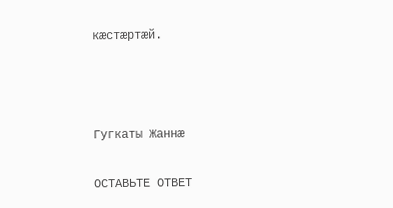кæстæртæй.



Гугкаты Жаннæ

ОСТАВЬТЕ ОТВЕТ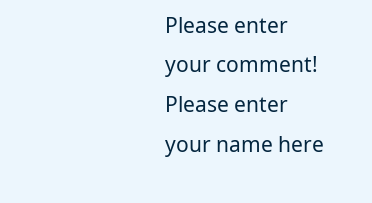Please enter your comment!
Please enter your name here